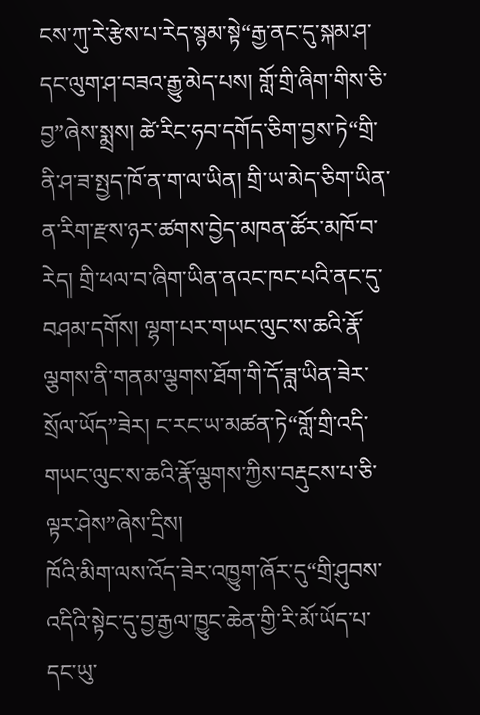ངས་ཀུ་རེ་རྩེས་པ་རེད་སྙམ་སྟེ“རྒྱ་ནང་དུ་སྐམ་ཤ་དང་ལུག་ཤ་བཟའ་རྒྱུ་མེད་པས། གློ་གྲི་ཞིག་གིས་ཅི་བྱ”ཞེས་སྨྲས། ཚེ་རིང་ཧབ་དགོད་ཅིག་བྱས་ཏེ“གྲི་ནི་ཤ་ཟ་སྤྱད་ཁོ་ན་ག་ལ་ཡིན། གྲི་ཡ་མེད་ཅིག་ཡིན་ན་རིག་རྫས་ཉར་ཚགས་བྱེད་མཁན་ཚོར་མཁོ་བ་རེད། གྲི་ཕལ་བ་ཞིག་ཡིན་ནའང་ཁང་པའི་ནང་དུ་བཤམ་དགོས། ལྷག་པར་གཡང་ལུང་ས་ཆའི་རྣོ་ལྕགས་ནི་གནམ་ལྕགས་ཐོག་གི་དོ་ཟླ་ཡིན་ཟེར་སྲོལ་ཡོད”ཟེར། ང་རང་ཡ་མཚན་ཏེ“གློ་གྲི་འདི་གཡང་ལུང་ས་ཆའི་རྣོ་ལྕགས་ཀྱིས་བརྡུངས་པ་ཅི་ལྟར་ཤེས”ཞེས་དྲིས།
ཁོའི་མིག་ལས་འོད་ཟེར་འཁྱུག་ཞོར་དུ“གྲི་ཤུབས་འདིའི་སྟེང་དུ་བྱ་རྒྱལ་ཁྱུང་ཆེན་གྱི་རི་མོ་ཡོད་པ་དང་ཡུ་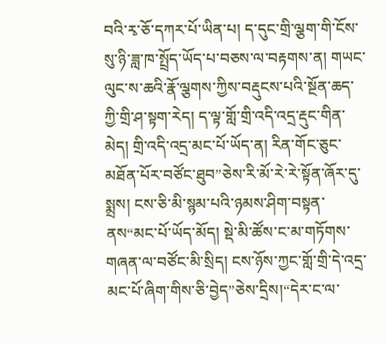བའི་རྭ་ཅོ་དཀར་པོ་ཡིན་པ། ད་དུང་གྲི་ལྕག་གི་ངོས་སུ་ཉི་ཟླ་ཁ་སྤྲོད་ཡོད་པ་བཅས་ལ་བརྟགས་ན། གཡང་ལུང་ས་ཆའི་རྣོ་ལྕགས་ཀྱིས་བརྡུངས་པའི་སྔོན་ཆད་ཀྱི་གྲི་ཤ་སྟག་རེད། ད་ལྟ་གློ་གྲི་འདི་འདྲ་རྡུང་གིན་མེད། གྲི་འདི་འདྲ་མང་པོ་ཡོད་ན། རིན་གོང་ཅུང་མཐོན་པོར་བཙོང་ཐུབ”ཅེས་རི་མོ་རེ་རེ་སྟོན་ཞོར་དུ་སྨྲས། ངས་ཅི་མི་སྙམ་པའི་ཉམས་ཤིག་བསྟན་ནས“མང་པོ་ཡོད་མོད། སྡེ་མི་ཚོས་ང་མ་གཏོགས་གཞན་ལ་བཙོང་མི་སྲིད། ངས་ཉོས་ཀྱང་གློ་གྲི་དེ་འདྲ་མང་པོ་ཞིག་གིས་ཅི་བྱེད”ཅེས་དྲིས།“དེར་ང་ལ་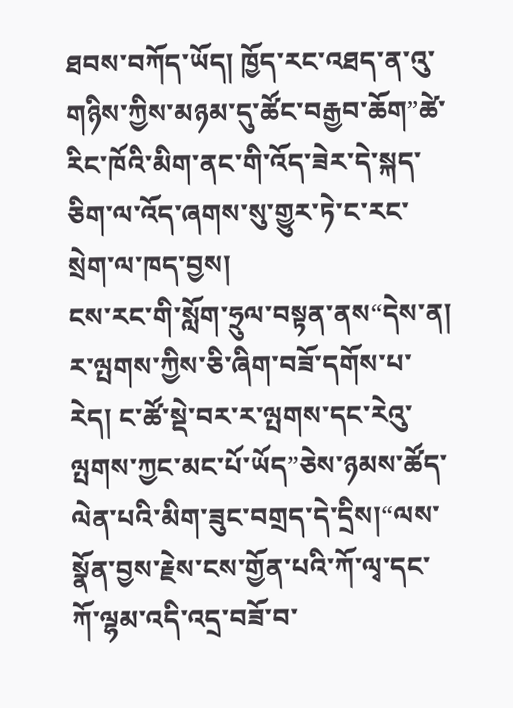ཐབས་བཀོད་ཡོད། ཁྱོད་རང་འཐད་ན་འུ་གཉིས་ཀྱིས་མཉམ་དུ་ཚོང་བརྒྱབ་ཆོག”ཚེ་རིང་ཁོའི་མིག་ནང་གི་འོད་ཟེར་དེ་སྐད་ཅིག་ལ་འོད་ཞགས་སུ་གྱུར་ཏེ་ང་རང་སྲེག་ལ་ཁད་བྱས།
ངས་རང་གི་སློག་ཧྲུལ་བསྟན་ནས“དེས་ན། ར་ལྤགས་ཀྱིས་ཅི་ཞིག་བཟོ་དགོས་པ་རེད། ང་ཚོ་སྡེ་བར་ར་ལྤགས་དང་རེའུ་ལྤགས་ཀྱང་མང་པོ་ཡོད”ཅེས་ཉམས་ཚོད་ལེན་པའི་མིག་ཟུང་བགྲད་དེ་དྲིས།“ལས་སྣོན་བྱས་རྗེས་ངས་གྱོན་པའི་ཀོ་ལྭ་དང་ཀོ་ལྷམ་འདི་འདྲ་བཟོ་བ་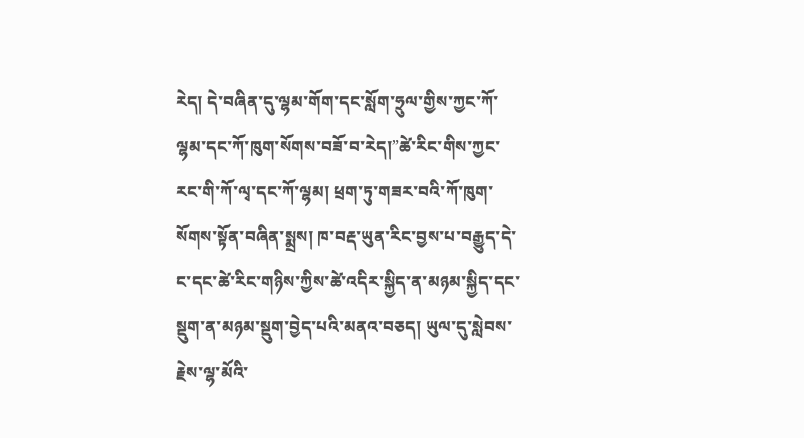རེད། དེ་བཞིན་དུ་ལྷམ་གོག་དང་སློག་ཧྲུལ་གྱིས་ཀྱང་ཀོ་ལྷམ་དང་ཀོ་ཁུག་སོགས་བཟོ་བ་རེད།”ཚེ་རིང་གིས་ཀྱང་རང་གི་ཀོ་ལྭ་དང་ཀོ་ལྷམ། ཕྲག་ཏུ་གཟར་བའི་ཀོ་ཁུག་སོགས་སྟོན་བཞིན་སྨྲས། ཁ་བརྡ་ཡུན་རིང་བྱས་པ་བརྒྱུད་དེ་ང་དང་ཚེ་རིང་གཉིས་ཀྱིས་ཚེ་འདིར་སྐྱིད་ན་མཉམ་སྐྱིད་དང་སྡུག་ན་མཉམ་སྡུག་བྱེད་པའི་མནའ་བཅད། ཡུལ་དུ་སླེབས་རྗེས་ལྷ་མོའི་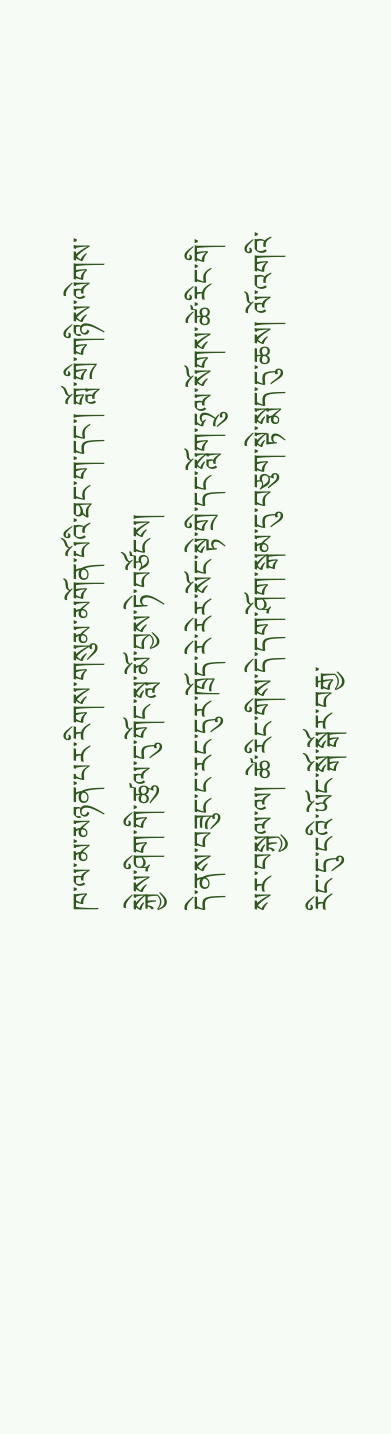ཁ་ལ་མ་མཉན་པར་རིགས་གསུམ་མགོན་པོའི་ཐང་ག་དང་། གློ་གྲི་གཉིས་ལེགས་སྐྱེས་ཤིག་གི་ཚུལ་དུ་གོང་སླ་མོ་བྱས་ཏེ་བཙོངས།
དེ་ནས་བཟུང་ང་རང་དུར་ཁྲོད་རེ་རེར་སོང་སྟེ་གྲི་དང་སློག་ཧྲུལ་སོགས་ཚེ་རིང་གི་སར་བསྐྱལ་ལ། ཚེ་རིང་གིས་དེ་དག་ཤོག་སྒམ་དུ་བཅུག་སྟེ་སྨད་དུ་ཆས། ལོ་འགའི་རིང་དུ་ངའི་ཡོང་སྒོ་སྒོར་བརྒྱ་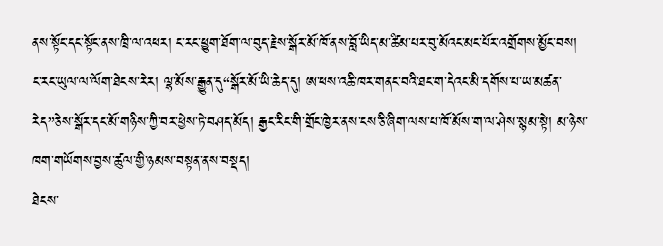ནས་སྟོང་དང་སྟོང་ནས་ཁྲི་ལ་འཕར། ང་རང་ཕྱུག་ཐོག་ལ་བུད་རྗེས་སྒོར་མོ་ཁོ་ནས་བློ་ཡིད་མ་ཚིམ་པར་བུ་མོའང་མང་པོར་འགྲོགས་མྱོང་བས། ང་རང་ཡུལ་ལ་ལོག་ཐེངས་རེར། ལྷ་མོས་རྒྱུན་དུ“སྒོར་མོ་ཡི་ཆེད་དུ། ཨ་ཕས་འཆི་ཁར་གནང་བའི་ཐང་ག་དེའང་མི་དགོས་པ་ཡ་མཚན་རེད”ཅེས་སྒོར་དང་མོ་གཉིས་ཀྱི་བར་ཕྱེས་ཏེ་བཤད་མོད། རྒྱང་རིང་གི་གྲོང་ཁྱེར་ནས་ངས་ཅི་ཞིག་ལས་པ་ཁོ་མོས་ག་ལ་ཤེས་སྙམ་སྟེ། མ་ཉེས་ཁག་གཡོགས་བྱས་ཚུལ་གྱི་ཉམས་བསྟན་ནས་བསྡད།
ཐེངས་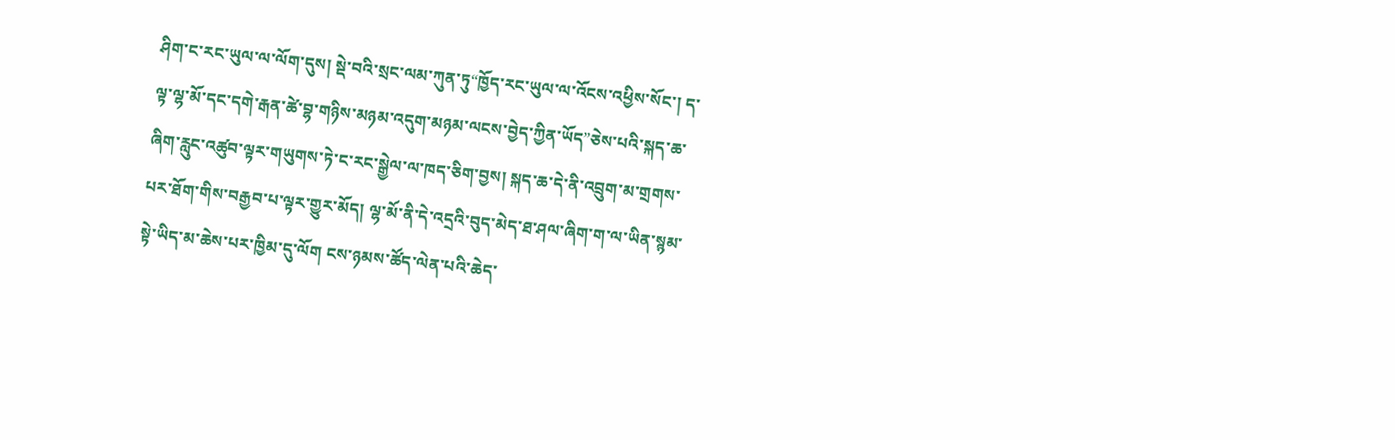ཤིག་ང་རང་ཡུལ་ལ་ལོག་དུས། སྡེ་བའི་སྲང་ལམ་ཀུན་ཏུ“ཁྱོད་རང་ཡུལ་ལ་འོངས་འཕྱིས་སོང་། ད་ལྟ་ལྷ་མོ་དང་དགེ་རྒན་ཚེ་བྷ་གཉིས་མཉམ་འདུག་མཉམ་ལངས་བྱེད་ཀྱིན་ཡོད”ཅེས་པའི་སྐད་ཆ་ཞིག་རླུང་འཚུབ་ལྟར་གཡུགས་ཏེ་ང་རང་སྒྱེལ་ལ་ཁད་ཅིག་བྱས། སྐད་ཆ་དེ་ནི་འབྲུག་མ་གྲགས་པར་ཐོག་གིས་བརྒྱབ་པ་ལྟར་གྱུར་མོད། ལྷ་མོ་ནི་དེ་འདྲའི་བུད་མེད་ཐ་ཤལ་ཞིག་ག་ལ་ཡིན་སྙམ་སྟེ་ཡིད་མ་ཆེས་པར་ཁྱིམ་དུ་ལོག ངས་ཉམས་ཚོད་ལེན་པའི་ཆེད་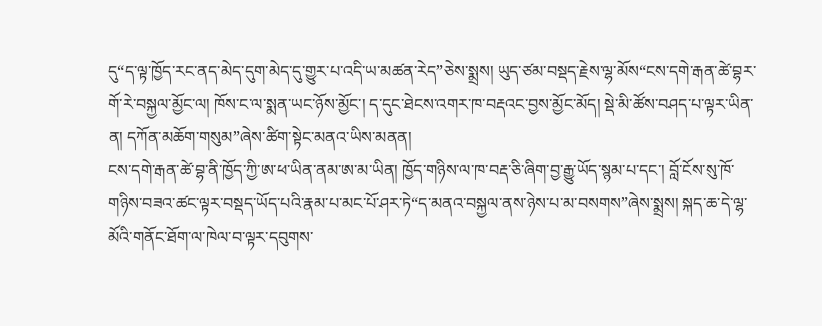དུ“ད་ལྟ་ཁྱོད་རང་ནད་མེད་དུག་མེད་དུ་གྱུར་པ་འདི་ཡ་མཚན་རེད”ཅེས་སྨྲས། ཡུད་ཙམ་བསྡད་རྗེས་ལྷ་མོས“ངས་དགེ་རྒན་ཚེ་བྷར་གོ་རེ་བསྐྱལ་མྱོང་ལ། ཁོས་ང་ལ་སྨན་ཡང་ཉོས་མྱོང་། ད་དུང་ཐེངས་འགར་ཁ་བརྡའང་བྱས་མྱོང་མོད། སྡེ་མི་ཚོས་བཤད་པ་ལྟར་ཡིན་ན། དཀོན་མཆོག་གསུམ”ཞེས་ཚིག་སྟེང་མནའ་ཡིས་མནན།
ངས་དགེ་རྒན་ཚེ་བྷ་ནི་ཁྱོད་ཀྱི་ཨ་ཕ་ཡིན་ནམ་ཨ་མ་ཡིན། ཁྱོད་གཉིས་ལ་ཁ་བརྡ་ཅི་ཞིག་བྱ་རྒྱུ་ཡོད་སྙམ་པ་དང་། བློ་ངོས་སུ་ཁོ་གཉིས་བཟའ་ཚང་ལྟར་བསྡད་ཡོད་པའི་རྣམ་པ་མང་པོ་ཤར་ཏེ“ད་མནའ་བསྐྱལ་ནས་ཉེས་པ་མ་བསགས”ཞེས་སྨྲས། སྐད་ཆ་དེ་ལྷ་མོའི་གནོང་ཐོག་ལ་ཁེལ་བ་ལྟར་དབུགས་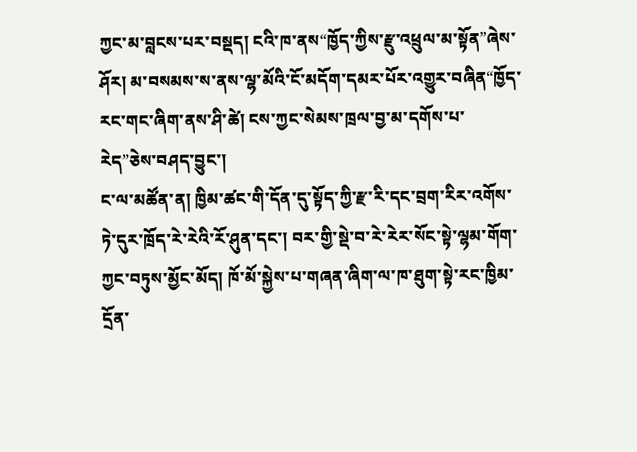ཀྱང་མ་བླངས་པར་བསྡད། ངའི་ཁ་ནས“ཁྱོད་ཀྱིས་རྫུ་འཕྲུལ་མ་སྟོན”ཞེས་ཤོར། མ་བསམས་ས་ནས་ལྷ་མོའི་ངོ་མདོག་དམར་པོར་འགྱུར་བཞིན“ཁྱོད་རང་གང་ཞིག་ནས་ཤི་ཚེ། ངས་ཀྱང་སེམས་ཁྲལ་བྱ་མ་དགོས་པ་རེད”ཅེས་བཤད་བྱུང་།
ང་ལ་མཚོན་ན། ཁྱིམ་ཚང་གི་དོན་དུ་སྟོད་ཀྱི་རྫ་རི་དང་བྲག་རིར་འགོས་ཏེ་དུར་ཁྲོད་རེ་རེའི་རོ་ཤུན་དང་། བར་གྱི་སྡེ་བ་རེ་རེར་སོང་སྟེ་ལྷམ་གོག་ཀྱང་བཏུས་མྱོང་མོད། ཁོ་མོ་སྐྱེས་པ་གཞན་ཞིག་ལ་ཁ་ཐུག་སྟེ་རང་ཁྱིམ་དྲོན་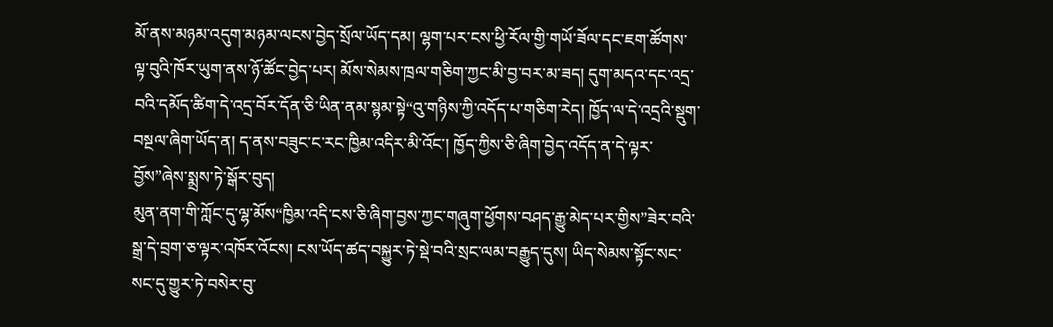མོ་ནས་མཉམ་འདུག་མཉམ་ལངས་བྱེད་སྲོལ་ཡོད་དམ། ལྷག་པར་ངས་ཕྱི་རོལ་གྱི་གཡོ་ཟོལ་དང་ཇག་ཚོགས་ལྟ་བུའི་ཁོར་ཡུག་ནས་ཉོ་ཚོང་བྱེད་པར། མོས་སེམས་ཁྲལ་གཅིག་ཀྱང་མི་བྱ་བར་མ་ཟད། དུག་མདའ་དང་འདྲ་བའི་དམོད་ཚིག་དེ་འདྲ་བོར་དོན་ཅི་ཡིན་ནམ་སྙམ་སྟེ“འུ་གཉིས་ཀྱི་འདོད་པ་གཅིག་རེད། ཁྱོད་ལ་དེ་འདྲའི་སྡུག་བསྔལ་ཞིག་ཡོད་ན། ད་ནས་བཟུང་ང་རང་ཁྱིམ་འདིར་མི་འོང་། ཁྱོད་ཀྱིས་ཅི་ཞིག་བྱེད་འདོད་ན་དེ་ལྟར་བྱོས”ཞེས་སྨྲས་ཏེ་སྒོར་བུད།
མུན་ནག་གི་ཀློང་དུ་ལྷ་མོས“ཁྱིམ་འདི་ངས་ཅི་ཞིག་བྱས་ཀྱང་གཞུག་ཕྱོགས་བཤད་རྒྱུ་མེད་པར་གྱིས”ཟེར་བའི་སྒྲ་དེ་བྲག་ཅ་ལྟར་འཁོར་འོངས། ངས་ཡོད་ཚད་བསྐྱུར་ཏེ་སྡེ་བའི་སྲང་ལམ་བརྒྱུད་དུས། ཡིད་སེམས་སྟོང་སང་སང་དུ་གྱུར་ཏེ་བསེར་བུ་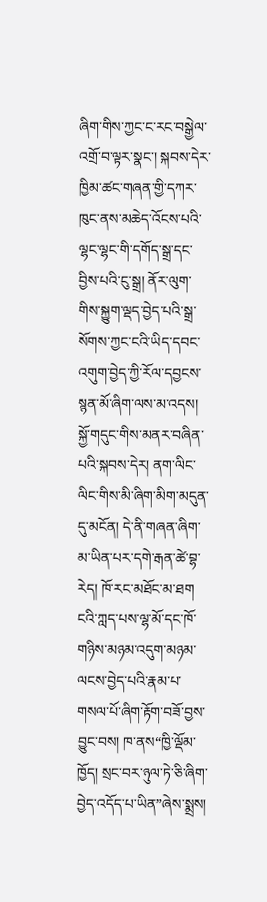ཞིག་གིས་ཀྱང་ང་རང་བསྒྱེལ་འགྲོ་བ་ལྟར་སྣང་། སྐབས་དེར་ཁྱིམ་ཚང་གཞན་གྱི་དཀར་ཁུང་ནས་མཆེད་འོངས་པའི་ལྷང་ལྷང་གི་དགོད་སྒྲ་དང་བྱིས་པའི་ངུ་སྒྲ། ནོར་ལུག་གིས་སྐྱུག་ལྡད་བྱེད་པའི་སྒྲ་སོགས་ཀྱང་ངའི་ཡིད་དབང་འགུག་བྱེད་ཀྱི་རོལ་དབྱངས་སྙན་མོ་ཞིག་ལས་མ་འདས།
སྐྱོ་གདུང་གིས་མནར་བཞིན་པའི་སྐབས་དེར། ནག་ལིང་ལིང་གིས་མི་ཞིག་མིག་མདུན་དུ་མངོན། དེ་ནི་གཞན་ཞིག་མ་ཡིན་པར་དགེ་རྒན་ཚེ་བྷ་རེད། ཁོ་རང་མཐོང་མ་ཐག ངའི་ཀླད་པས་ལྷ་མོ་དང་ཁོ་གཉིས་མཉམ་འདུག་མཉམ་ལངས་བྱེད་པའི་རྣམ་པ་གསལ་པོ་ཞིག་རྟོག་བཟོ་བྱས་བྱུང་བས། ཁ་ནས“ཁྱི་ལྡོམ་ཁྱོད། སྲང་བར་ཉུལ་ཏེ་ཅི་ཞིག་བྱེད་འདོད་པ་ཡིན”ཞེས་སྨྲས།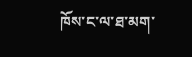ཁོས་ང་ལ་ཐ་མག་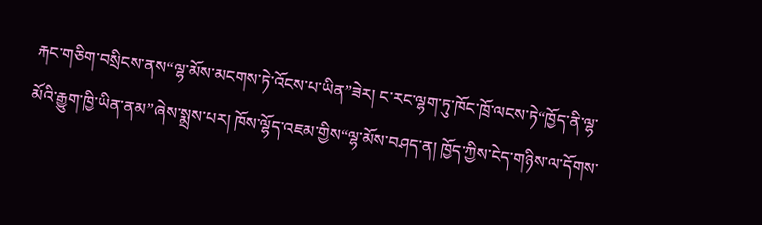རྐང་གཅིག་བསྲིངས་ནས“ལྷ་མོས་མངགས་ཏེ་འོངས་པ་ཡིན”ཟེར། ང་རང་ལྷག་ཏུ་ཁོང་ཁྲོ་ལངས་ཏེ“ཁྱོད་ནི་ལྷ་མོའི་རྒྱུག་ཁྱི་ཡིན་ནམ”ཞེས་སྨྲས་པར། ཁོས་ལྷོད་འཇམ་གྱིས“ལྷ་མོས་བཤད་ན། ཁྱོད་ཀྱིས་ངེད་གཉིས་ལ་དོགས་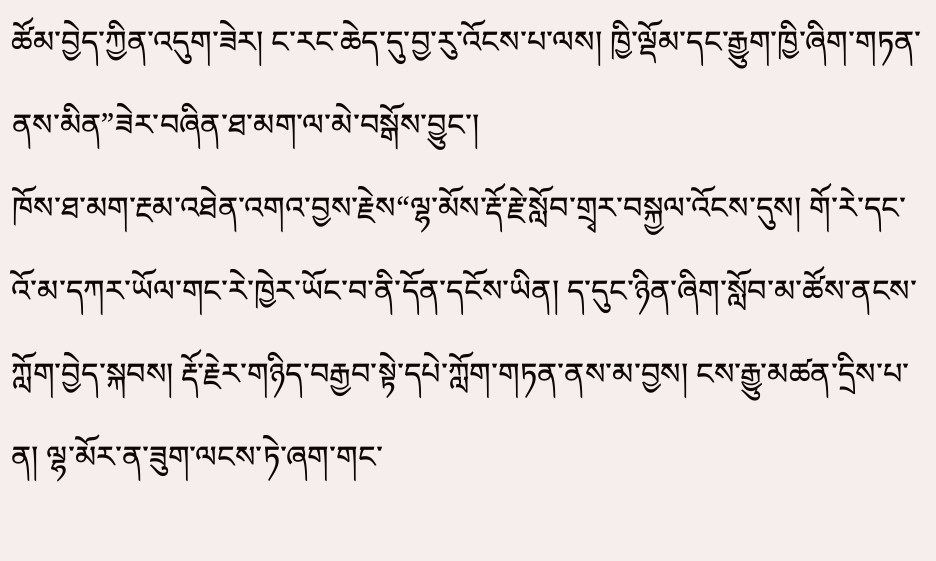ཚོམ་བྱེད་ཀྱིན་འདུག་ཟེར། ང་རང་ཆེད་དུ་བྱ་རུ་འོངས་པ་ལས། ཁྱི་ལྡོམ་དང་རྒྱུག་ཁྱི་ཞིག་གཏན་ནས་མིན”ཟེར་བཞིན་ཐ་མག་ལ་མེ་བསྒོས་བྱུང་།
ཁོས་ཐ་མག་རྔམ་འཐེན་འགའ་བྱས་རྗེས“ལྷ་མོས་རྡོ་རྗེ་སློབ་གྲྭར་བསྐྱལ་འོངས་དུས། གོ་རེ་དང་འོ་མ་དཀར་ཡོལ་གང་རེ་ཁྱེར་ཡོང་བ་ནི་དོན་དངོས་ཡིན། ད་དུང་ཉིན་ཞིག་སློབ་མ་ཚོས་ནངས་ཀློག་བྱེད་སྐབས། རྡོ་རྗེར་གཉིད་བརྒྱབ་སྟེ་དཔེ་ཀློག་གཏན་ནས་མ་བྱས། ངས་རྒྱུ་མཚན་དྲིས་པ་ན། ལྷ་མོར་ན་ཟུག་ལངས་ཏེ་ཞག་གང་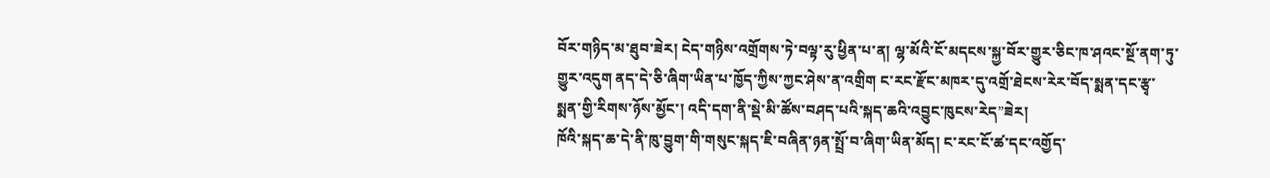བོར་གཉིད་མ་ཐུབ་ཟེར། ངེད་གཉིས་འགྲོགས་ཏེ་བལྟ་རུ་ཕྱིན་པ་ན། ལྷ་མོའི་ངོ་མདངས་སྐྱ་བོར་གྱུར་ཅིང་ཁ་ཤའང་སྔོ་ནག་ཏུ་གྱུར་འདུག ནད་དེ་ཅི་ཞིག་ཡིན་པ་ཁྱོད་ཀྱིས་ཀྱང་ཤེས་ན་འགྲིག ང་རང་རྫོང་མཁར་དུ་འགྲོ་ཐེངས་རེར་བོད་སྨན་དང་རྩྭ་སྨན་གྱི་རིགས་ཉོས་མྱོང་། འདི་དག་ནི་སྡེ་མི་ཚོས་བཤད་པའི་སྐད་ཆའི་འབྱུང་ཁུངས་རེད”ཟེར།
ཁོའི་སྐད་ཆ་དེ་ནི་ཁུ་བྱུག་གི་གསུང་སྐད་ཇི་བཞིན་ཉན་སྤྲོ་བ་ཞིག་ཡིན་མོད། ང་རང་ངོ་ཚ་དང་འགྱོད་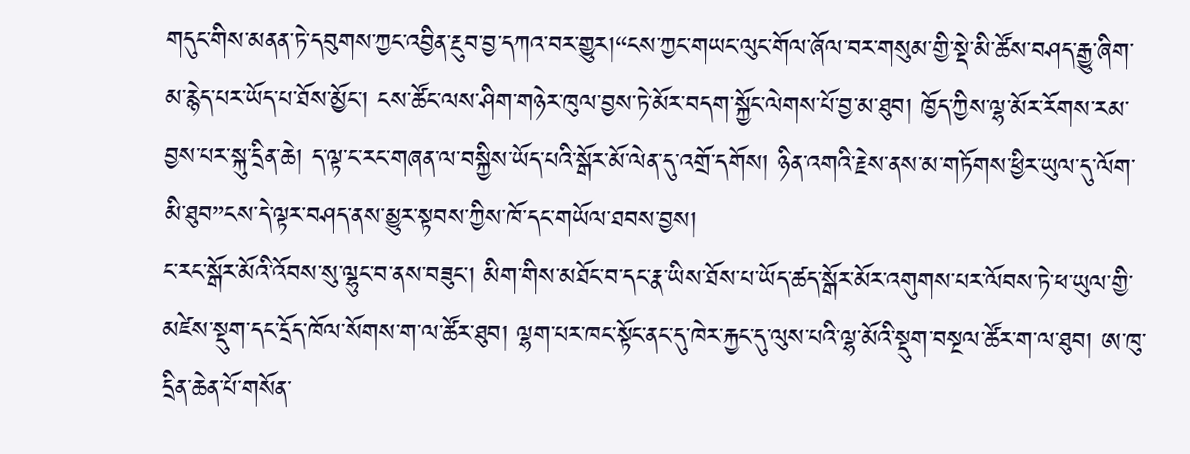གདུང་གིས་མནན་ཏེ་དབུགས་ཀྱང་འབྱིན་རྔུབ་བྱ་དཀའ་བར་གྱུར།“ངས་ཀྱང་གཡང་ལུང་གོལ་ཞོལ་བར་གསུམ་གྱི་སྡེ་མི་ཚོས་བཤད་རྒྱུ་ཞིག་མ་རྙེད་པར་ཡོད་པ་ཐོས་མྱོང་། ངས་ཚོང་ལས་ཤིག་གཉེར་ཁུལ་བྱས་ཏེ་མོར་བདག་སྐྱོང་ལེགས་པོ་བྱ་མ་ཐུབ། ཁྱོད་ཀྱིས་ལྷ་མོར་རོགས་རམ་བྱས་པར་སྐུ་དྲིན་ཆེ། ད་ལྟ་ང་རང་གཞན་ལ་བསྐྱིས་ཡོད་པའི་སྒོར་མོ་ལེན་དུ་འགྲོ་དགོས། ཉིན་འགའི་རྗེས་ནས་མ་གཏོགས་ཕྱིར་ཡུལ་དུ་ལོག་མི་ཐུབ”ངས་དེ་ལྟར་བཤད་ནས་མྱུར་སྟབས་ཀྱིས་ཁོ་དང་གཡོལ་ཐབས་བྱས།
ང་རང་སྒོར་མོའི་འོབས་སུ་ལྷུང་བ་ནས་བཟུང་། མིག་གིས་མཐོང་བ་དང་རྣ་ཡིས་ཐོས་པ་ཡོད་ཚད་སྒོར་མོར་འགུགས་པར་ལོབས་ཏེ་ཕ་ཡུལ་གྱི་མཛེས་སྡུག་དང་དྲོད་ཁོལ་སོགས་ག་ལ་ཚོར་ཐུབ། ལྷག་པར་ཁང་སྟོང་ནང་དུ་ཁེར་རྐྱང་དུ་ལུས་པའི་ལྷ་མོའི་སྡུག་བསྔལ་ཚོར་ག་ལ་ཐུབ། ཨ་ཁུ་དྲིན་ཆེན་པོ་གསོན་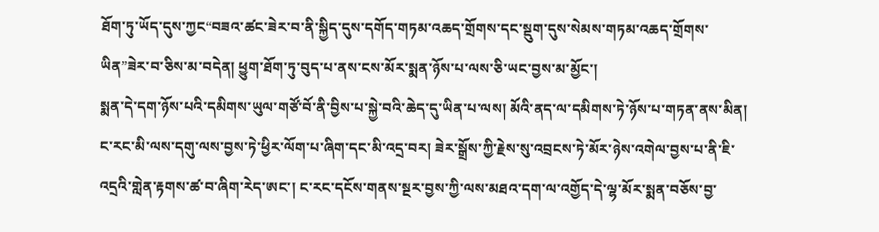ཐོག་ཏུ་ཡོད་དུས་ཀྱང“བཟའ་ཚང་ཟེར་བ་ནི་སྐྱིད་དུས་དགོད་གཏམ་འཆད་གྲོགས་དང་སྡུག་དུས་སེམས་གཏམ་འཆད་གྲོགས་ཡིན”ཟེར་བ་ཅིས་མ་བདེན། ཕྱུག་ཐོག་ཏུ་བུད་པ་ནས་ངས་མོར་སྨན་ཉོས་པ་ལས་ཅི་ཡང་བྱས་མ་མྱོང་།
སྨན་དེ་དག་ཉོས་པའི་དམིགས་ཡུལ་གཙོ་བོ་ནི་བྱིས་པ་སྐྱེ་བའི་ཆེད་དུ་ཡིན་པ་ལས། མོའི་ནད་ལ་དམིགས་ཏེ་ཉོས་པ་གཏན་ནས་མིན། ང་རང་མི་ལས་དགུ་ལས་བྱས་ཏེ་ཕྱིར་ལོག་པ་ཞིག་དང་མི་འདྲ་བར། ཟེར་སྒྲོས་ཀྱི་རྗེས་སུ་འབྲངས་ཏེ་མོར་ཉེས་འགེལ་བྱས་པ་ནི་ཇི་འདྲའི་གླེན་རྟགས་ཚ་བ་ཞིག་རེད་ཨང་། ང་རང་དངོས་གནས་སྔར་བྱས་ཀྱི་ལས་མཐའ་དག་ལ་འགྱོད་དེ་ལྷ་མོར་སྨན་བཅོས་བྱ་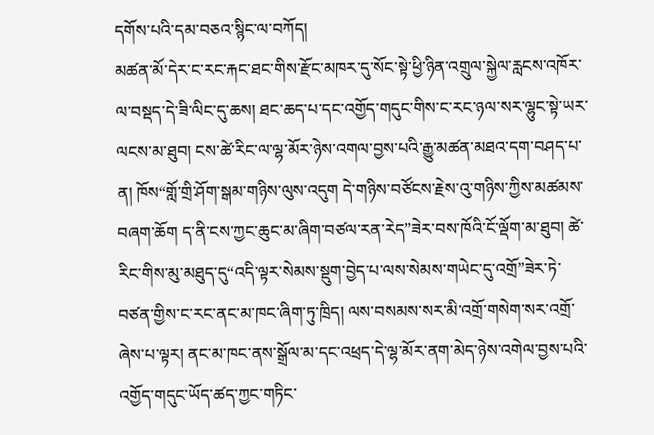དགོས་པའི་དམ་བཅའ་སྙིང་ལ་བཀོད།
མཚན་མོ་དེར་ང་རང་རྐང་ཐང་གིས་རྫོང་མཁར་དུ་སོང་སྟེ་ཕྱི་ཉིན་འགྲུལ་སྐྱེལ་རླངས་འཁོར་ལ་བསྡད་དེ་ཟི་ལིང་དུ་ཆས། ཐང་ཆད་པ་དང་འགྱོད་གདུང་གིས་ང་རང་ཉལ་སར་ལྷུང་སྟེ་ཡར་ལངས་མ་ཐུབ། ངས་ཚེ་རིང་ལ་ལྷ་མོར་ཉེས་འགལ་བྱས་པའི་རྒྱུ་མཚན་མཐའ་དག་བཤད་པ་ན། ཁོས“གློ་གྲི་ཤོག་སྒམ་གཉིས་ལུས་འདུག དེ་གཉིས་བཙོངས་རྗེས་འུ་གཉིས་ཀྱིས་མཚམས་བཞག་ཆོག ད་ནི་ངས་ཀྱང་ཆུང་མ་ཞིག་བཙལ་རན་རེད”ཟེར་བས་ཁོའི་ངོ་ལྡོག་མ་ཐུབ། ཚེ་རིང་གིས་མུ་མཐུད་དུ“འདི་ལྟར་སེམས་སྡུག་བྱེད་པ་ལས་སེམས་གཡེང་དུ་འགྲོ”ཟེར་ཏེ་བཙན་གྱིས་ང་རང་ནང་མ་ཁང་ཞིག་ཏུ་ཁྲིད། ལས་བསམས་སར་མི་འགྲོ་གསེག་སར་འགྲོ་ཞེས་པ་ལྟར། ནང་མ་ཁང་ནས་སྒྲོལ་མ་དང་འཕྲད་དེ་ལྷ་མོར་ནག་མེད་ཉེས་འགེལ་བྱས་པའི་འགྱོད་གདུང་ཡོད་ཚད་ཀྱང་གཏིང་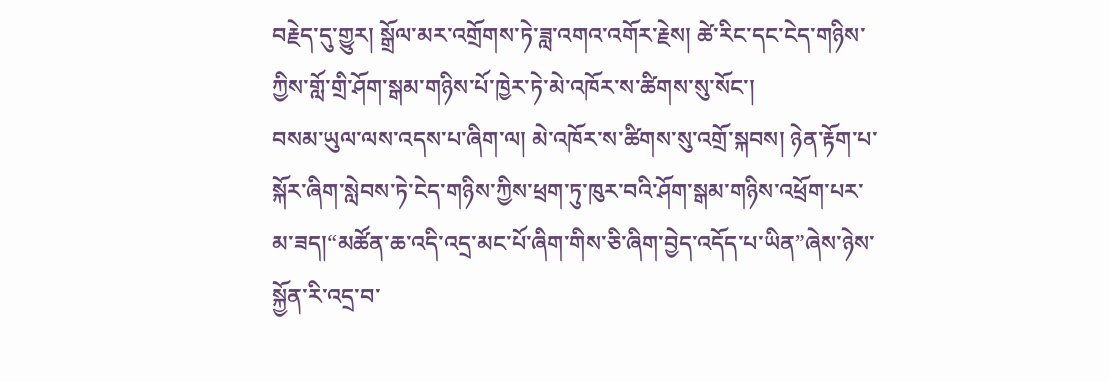བརྗེད་དུ་གྱུར། སྒྲོལ་མར་འགྲོགས་ཏེ་ཟླ་འགའ་འགོར་རྗེས། ཚེ་རིང་དང་ངེད་གཉིས་ཀྱིས་གློ་གྲི་ཤོག་སྒམ་གཉིས་པོ་ཁྱེར་ཏེ་མེ་འཁོར་ས་ཚིགས་སུ་སོང་།
བསམ་ཡུལ་ལས་འདས་པ་ཞིག་ལ། མེ་འཁོར་ས་ཚིགས་སུ་འགྲོ་སྐབས། ཉེན་རྟོག་པ་སྐོར་ཞིག་སླེབས་ཏེ་ངེད་གཉིས་ཀྱིས་ཕྲག་ཏུ་ཁུར་བའི་ཤོག་སྒམ་གཉིས་འཕྲོག་པར་མ་ཟད།“མཚོན་ཆ་འདི་འདྲ་མང་པོ་ཞིག་གིས་ཅི་ཞིག་བྱེད་འདོད་པ་ཡིན”ཞེས་ཉེས་སྐྱོན་རི་འདྲ་བ་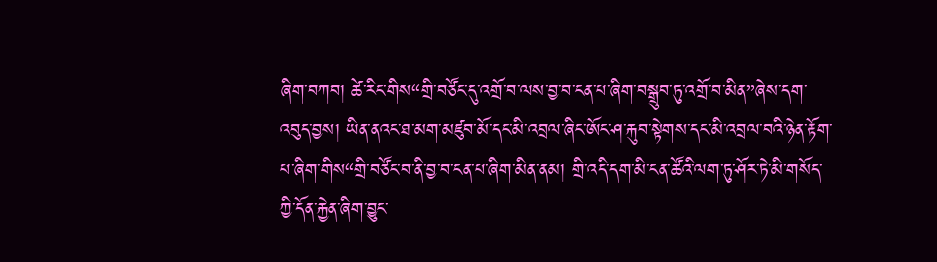ཞིག་བཀབ། ཚེ་རིང་གིས“གྲི་བཙོང་དུ་འགྲོ་བ་ལས་བྱ་བ་ངན་པ་ཞིག་བསྒྲུབ་ཏུ་འགྲོ་བ་མིན”ཞེས་དག་འབུད་བྱས། ཡིན་ནའང་ཐ་མག་མཛུབ་མོ་དང་མི་འབྲལ་ཞིང་ཨོང་ཤ་རྐུབ་སྟེགས་དང་མི་འབྲལ་བའི་ཉེན་རྟོག་པ་ཞིག་གིས“གྲི་བཙོང་བ་ནི་བྱ་བ་ངན་པ་ཞིག་མིན་ནམ། གྲི་འདི་དག་མི་ངན་ཚོའི་ལག་ཏུ་ཤོར་ཏེ་མི་གསོད་ཀྱི་དོན་རྐྱེན་ཞིག་བྱུང་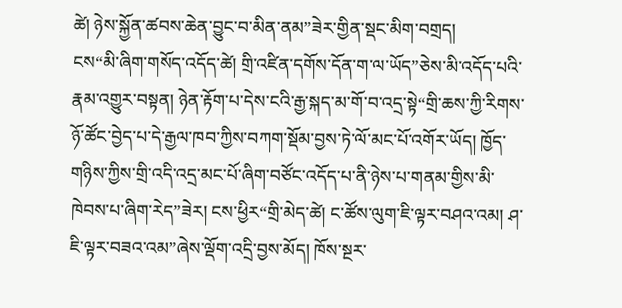ཚེ། ཉེས་སྐྱོན་ཚབས་ཆེན་བྱུང་བ་མིན་ནམ”ཟེར་གྱིན་སྡང་མིག་བགྲད།
ངས“མི་ཞིག་གསོད་འདོད་ཚེ། གྲི་འཛིན་དགོས་དོན་ག་ལ་ཡོད”ཅེས་མི་འདོད་པའི་རྣམ་འགྱུར་བསྟན། ཉེན་རྟོག་པ་དེས་ངའི་རྒྱ་སྐད་མ་གོ་བ་འདྲ་སྟེ“གྲི་ཆས་ཀྱི་རིགས་ཉོ་ཚོང་བྱེད་པ་དེ་རྒྱལ་ཁབ་ཀྱིས་བཀག་སྡོམ་བྱས་ཏེ་ལོ་མང་པོ་འགོར་ཡོད། ཁྱོད་གཉིས་ཀྱིས་གྲི་འདི་འདྲ་མང་པོ་ཞིག་བཙོང་འདོད་པ་ནི་ཉེས་པ་གནམ་གྱིས་མི་ཁེབས་པ་ཞིག་རེད”ཟེར། ངས་ཕྱིར“གྲི་མེད་ཚེ། ང་ཚོས་ལུག་ཇི་ལྟར་བཤའ་འམ། ཤ་ཇི་ལྟར་བཟའ་འམ”ཞེས་ལྡོག་འདྲི་བྱས་མོད། ཁོས་སྔར་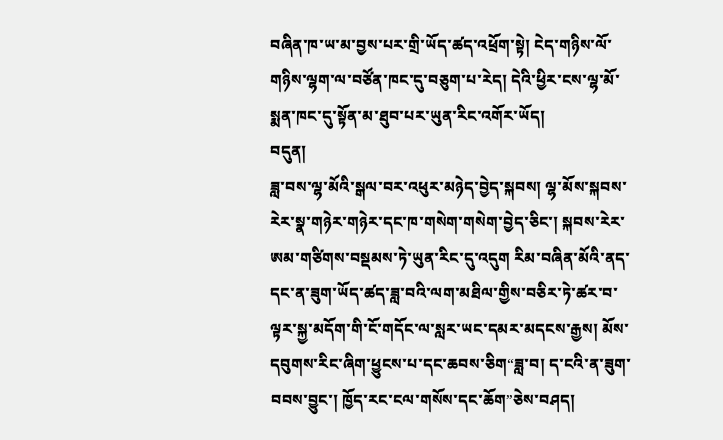བཞིན་ཁ་ཡ་མ་བྱས་པར་གྲི་ཡོད་ཚད་འཕྲོག་སྟེ། ངེད་གཉིས་ལོ་གཉིས་ལྷག་ལ་བཙོན་ཁང་དུ་བཅུག་པ་རེད། དེའི་ཕྱིར་ངས་ལྷ་མོ་སྨན་ཁང་དུ་སྟོན་མ་ཐུབ་པར་ཡུན་རིང་འགོར་ཡོད།
བདུན།
ཟླ་བས་ལྷ་མོའི་སྒལ་བར་འཕུར་མཉེད་བྱེད་སྐབས། ལྷ་མོས་སྐབས་རེར་སྣ་གཉེར་གཉེར་དང་ཁ་གསེག་གསེག་བྱེད་ཅིང་། སྐབས་རེར་ཨམ་གཙིགས་བསྡམས་ཏེ་ཡུན་རིང་དུ་འདུག རིམ་བཞིན་མོའི་ནད་དང་ན་ཟུག་ཡོད་ཚད་ཟླ་བའི་ལག་མཐིལ་གྱིས་བཅིར་ཏེ་ཚར་བ་ལྟར་སྐྱ་མདོག་གི་ངོ་གདོང་ལ་སླར་ཡང་དམར་མདངས་རྒྱས། མོས་དབུགས་རིང་ཞིག་ཕྱུངས་པ་དང་ཆབས་ཅིག“ཟླ་བ། ད་ངའི་ན་ཟུག་བབས་བྱུང་། ཁྱོད་རང་ངལ་གསོས་དང་ཆོག”ཅེས་བཤད།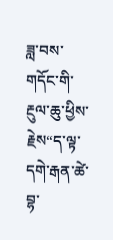ཟླ་བས་གདོང་གི་རྔུལ་ཆུ་ཕྱིས་རྗེས“ད་ལྟ་དགེ་རྒན་ཚེ་བྷ་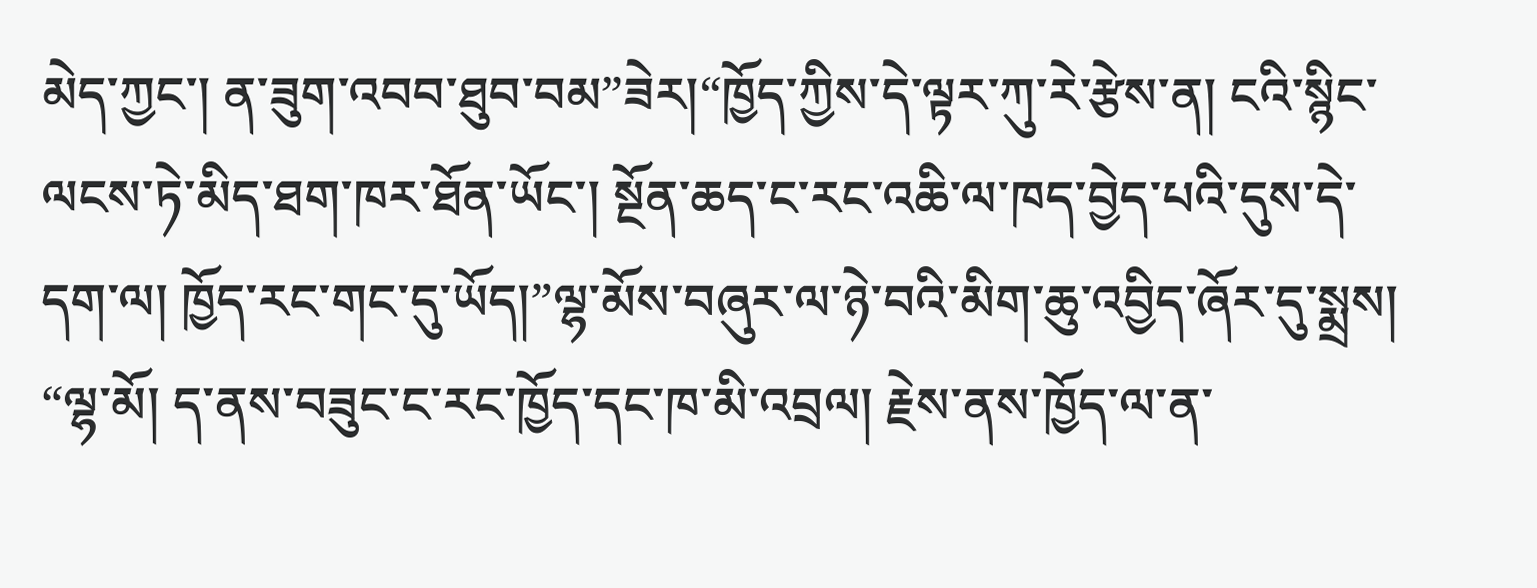མེད་ཀྱང་། ན་ཟུག་འབབ་ཐུབ་བམ”ཟེར།“ཁྱོད་ཀྱིས་དེ་ལྟར་ཀུ་རེ་རྩེས་ན། ངའི་སྙིང་ལངས་ཏེ་མིད་ཐག་ཁར་ཐོན་ཡོང་། སྔོན་ཆད་ང་རང་འཆི་ལ་ཁད་བྱེད་པའི་དུས་དེ་དག་ལ། ཁྱོད་རང་གང་དུ་ཡོད།”ལྷ་མོས་བཞུར་ལ་ཉེ་བའི་མིག་ཆུ་འབྱིད་ཞོར་དུ་སྨྲས།
“ལྷ་མོ། ད་ནས་བཟུང་ང་རང་ཁྱོད་དང་ཁ་མི་འབྲལ། རྗེས་ནས་ཁྱོད་ལ་ན་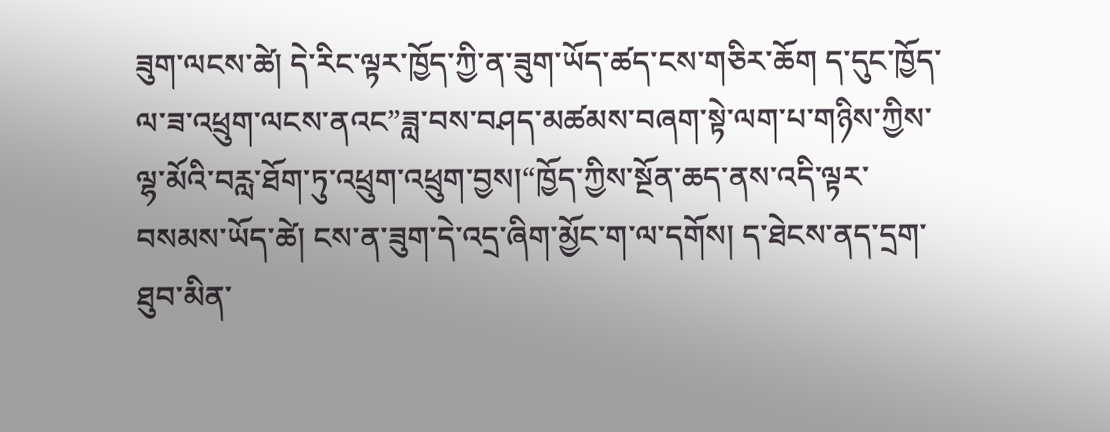ཟུག་ལངས་ཚེ། དེ་རིང་ལྟར་ཁྱོད་ཀྱི་ན་ཟུག་ཡོད་ཚད་ངས་གཅིར་ཆོག ད་དུང་ཁྱོད་ལ་ཟ་འཕྲུག་ལངས་ནའང”ཟླ་བས་བཤད་མཚམས་བཞག་སྟེ་ལག་པ་གཉིས་ཀྱིས་ལྷ་མོའི་བརླ་ཐོག་ཏུ་འཕྲུག་འཕྲུག་བྱས།“ཁྱོད་ཀྱིས་སྔོན་ཆད་ནས་འདི་ལྟར་བསམས་ཡོད་ཚེ། ངས་ན་ཟུག་དེ་འདྲ་ཞིག་མྱོང་ག་ལ་དགོས། ད་ཐེངས་ནད་དྲག་ཐུབ་མིན་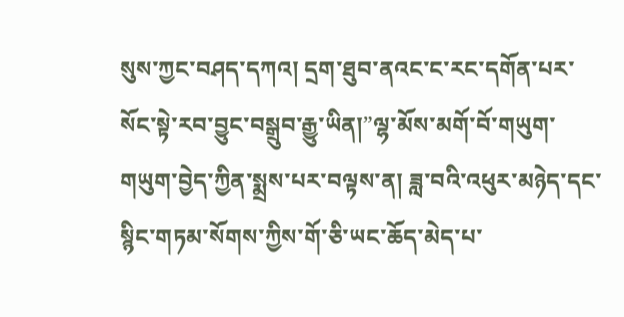སུས་ཀྱང་བཤད་དཀའ། དྲག་ཐུབ་ནའང་ང་རང་དགོན་པར་སོང་སྟེ་རབ་བྱུང་བསྒྲུབ་རྒྱུ་ཡིན།”ལྷ་མོས་མགོ་བོ་གཡུག་གཡུག་བྱེད་ཀྱིན་སྨྲས་པར་བལྟས་ན། ཟླ་བའི་འཕུར་མཉེད་དང་སྙིང་གཏམ་སོགས་ཀྱིས་གོ་ཅི་ཡང་ཆོད་མེད་པ་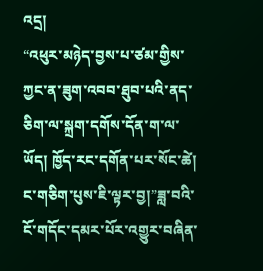འདྲ།
“འཕུར་མཉེད་བྱས་པ་ཙམ་གྱིས་ཀྱང་ན་ཟུག་འབབ་ཐུབ་པའི་ནད་ཅིག་ལ་སྐྲག་དགོས་དོན་ག་ལ་ཡོད། ཁྱོད་རང་དགོན་པར་སོང་ཚེ། ང་གཅིག་པུས་ཇི་ལྟར་བྱ།”ཟླ་བའི་ངོ་གདོང་དམར་པོར་འགྱུར་བཞིན་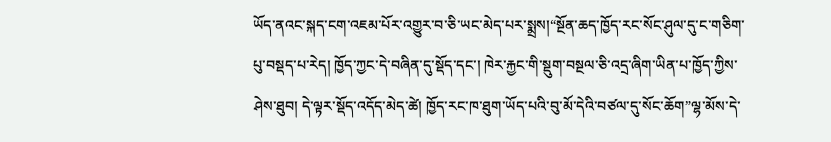ཡོད་ནའང་སྐད་ངག་འཇམ་པོར་འགྱུར་བ་ཅི་ཡང་མེད་པར་སྨྲས།“སྔོན་ཆད་ཁྱོད་རང་སོང་ཤུལ་དུ་ང་གཅིག་པུ་བསྡད་པ་རེད། ཁྱོད་ཀྱང་དེ་བཞིན་དུ་སྡོད་དང་། ཁེར་རྐྱང་གི་སྡུག་བསྔལ་ཅི་འདྲ་ཞིག་ཡིན་པ་ཁྱོད་ཀྱིས་ཤེས་ཐུབ། དེ་ལྟར་སྡོད་འདོད་མེད་ཚེ། ཁྱོད་རང་ཁ་ཐུག་ཡོད་པའི་བུ་མོ་དེའི་བཙལ་དུ་སོང་ཆོག”ལྷ་མོས་དེ་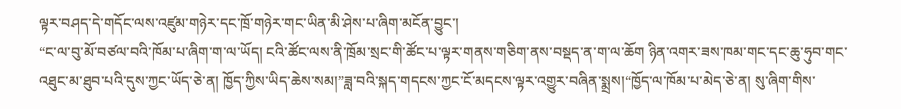ལྟར་བཤད་དེ་གདོང་ལས་འཛུམ་གཉེར་དང་ཁྲོ་གཉེར་གང་ཡིན་མི་ཤེས་པ་ཞིག་མངོན་བྱུང་།
“ང་ལ་བུ་མོ་བཙལ་བའི་ཁོམ་པ་ཞིག་ག་ལ་ཡོད། ངའི་ཚོང་ལས་ནི་ཁྲོམ་སྲང་གི་ཚོང་པ་ལྟར་གནས་གཅིག་ནས་བསྡད་ན་ག་ལ་ཆོག ཉིན་འགར་ཟས་ཁམ་གང་དང་ཆུ་ཧུབ་གང་འཐུང་མ་ཐུབ་པའི་དུས་ཀྱང་ཡོད་ཅེ་ན། ཁྱོད་ཀྱིས་ཡིད་ཆེས་སམ།”ཟླ་བའི་སྐད་གདངས་ཀྱང་ངོ་མདངས་ལྟར་འགྱུར་བཞིན་སྨྲས།“ཁྱོད་ལ་ཁོམ་པ་མེད་ཅེ་ན། སུ་ཞིག་གིས་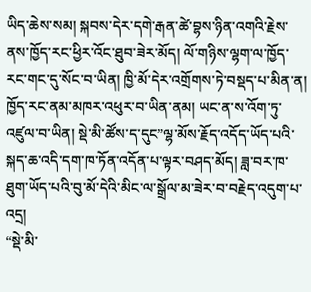ཡིད་ཆེས་སམ། སྐབས་དེར་དགེ་རྒན་ཚེ་བྷས་ཉིན་འགའི་རྗེས་ནས་ཁྱོད་རང་ཕྱིར་འོང་ཐུབ་ཟེར་མོད། ལོ་གཉིས་ལྷག་ལ་ཁྱོད་རང་གང་དུ་སོང་བ་ཡིན། ཁྱི་མོ་དེར་འགྲོགས་ཏེ་བསྡད་པ་མིན་ན། ཁྱོད་རང་ནམ་མཁར་འཕུར་བ་ཡིན་ནམ། ཡང་ན་ས་འོག་ཏུ་འཛུལ་བ་ཡིན། སྡེ་མི་ཚོས་ད་དུང”ལྷ་མོས་རྗོད་འདོད་ཡོད་པའི་སྐད་ཆ་འདི་དག་ཁ་ཏོན་འདོན་པ་ལྟར་བཤད་མོད། ཟླ་བར་ཁ་ཐུག་ཡོད་པའི་བུ་མོ་དེའི་མིང་ལ་སྒྲོལ་མ་ཟེར་བ་བརྗེད་འདུག་པ་འདྲ།
“སྡེ་མི་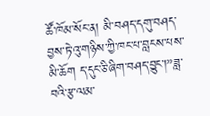ཚོ་ཁོམ་སོང་ན། མི་བཤད་དགུ་བཤད་བྱས་ཏེ་འུ་གཉིས་ཀྱི་ཁང་པ་བླངས་པས་མི་ཆོག ད་དུང་ཅི་ཞིག་བཤད་བྱུང་།”ཟླ་བའི་རྩ་ལམ་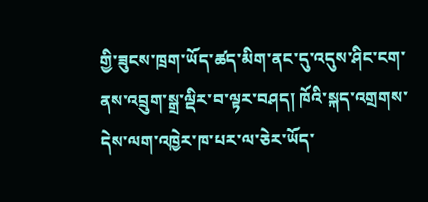གྱི་ཟུངས་ཁྲག་ཡོད་ཚད་མིག་ནང་དུ་འདུས་ཤིང་ངག་ནས་འབྲུག་སྒྲ་ལྡིར་བ་ལྟར་བཤད། ཁོའི་སྐད་འགྲགས་དེས་ལག་འཁྱེར་ཁ་པར་ལ་ཅེར་ཡོད་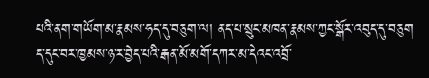པའི་ནག་གཡོག་མ་རྣམས་ཧད་དུ་བཅུག་ལ། ནད་པ་སྲུང་མཁན་རྣམས་ཀྱང་སྒོར་འབུད་དུ་བཅུག ད་དུང་བར་ཁྱམས་ཉ་ར་བྱེད་པའི་རྒན་མོ་མགོ་དཀར་མ་དེའང་འབྲོ་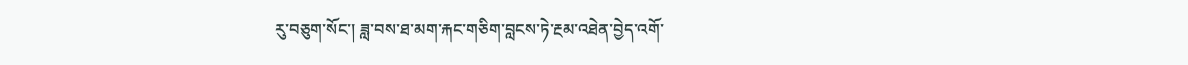རུ་བཅུག་སོང་། ཟླ་བས་ཐ་མག་རྐང་གཅིག་བླངས་ཏེ་རྔམ་འཐེན་བྱེད་འགོ་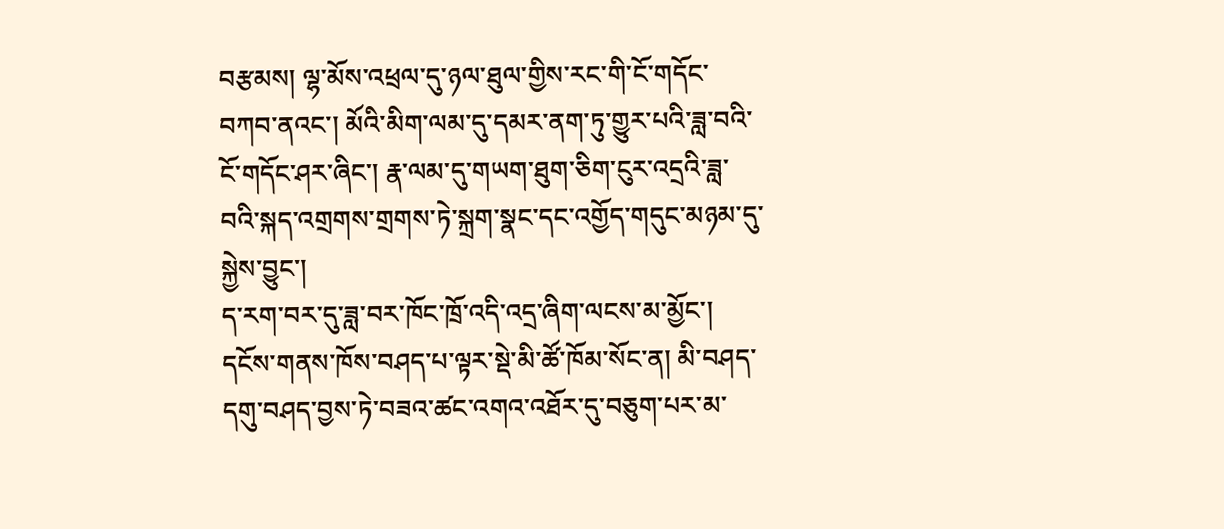བརྩམས། ལྷ་མོས་འཕྲལ་དུ་ཉལ་ཐུལ་གྱིས་རང་གི་ངོ་གདོང་བཀབ་ནའང་། མོའི་མིག་ལམ་དུ་དམར་ནག་ཏུ་གྱུར་པའི་ཟླ་བའི་ངོ་གདོང་ཤར་ཞིང་། རྣ་ལམ་དུ་གཡག་ཐུག་ཅིག་ངུར་འདྲའི་ཟླ་བའི་སྐད་འགྲགས་གྲགས་ཏེ་སྐྲག་སྣང་དང་འགྱོད་གདུང་མཉམ་དུ་སྐྱེས་བྱུང་།
ད་རག་བར་དུ་ཟླ་བར་ཁོང་ཁྲོ་འདི་འདྲ་ཞིག་ལངས་མ་མྱོང་། དངོས་གནས་ཁོས་བཤད་པ་ལྟར་སྡེ་མི་ཚོ་ཁོམ་སོང་ན། མི་བཤད་དགུ་བཤད་བྱས་ཏེ་བཟའ་ཚང་འགའ་འཐོར་དུ་བཅུག་པར་མ་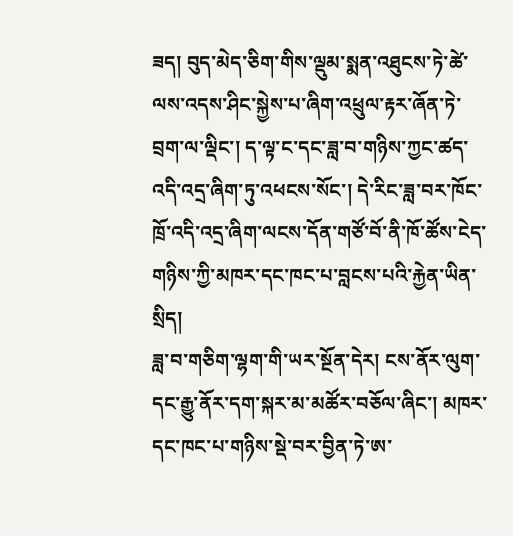ཟད། བུད་མེད་ཅིག་གིས་ལྡུམ་སྨན་འཐུངས་ཏེ་ཚེ་ལས་འདས་ཤིང་སྐྱེས་པ་ཞིག་འཕྲུལ་རྟར་ཞོན་ཏེ་བྲག་ལ་ལྡིང་། ད་ལྟ་ང་དང་ཟླ་བ་གཉིས་ཀྱང་ཚད་འདི་འདྲ་ཞིག་ཏུ་འཕངས་སོང་། དེ་རིང་ཟླ་བར་ཁོང་ཁྲོ་འདི་འདྲ་ཞིག་ལངས་དོན་གཙོ་བོ་ནི་ཁོ་ཚོས་ངེད་གཉིས་ཀྱི་མཁར་དང་ཁང་པ་བླངས་པའི་རྐྱེན་ཡིན་སྲིད།
ཟླ་བ་གཅིག་ལྷག་གི་ཡར་སྔོན་དེར། ངས་ནོར་ལུག་དང་རྒྱུ་ནོར་དག་སྐར་མ་མཚོར་བཅོལ་ཞིང་། མཁར་དང་ཁང་པ་གཉིས་སྡེ་བར་བྱིན་ཏེ་ཨ་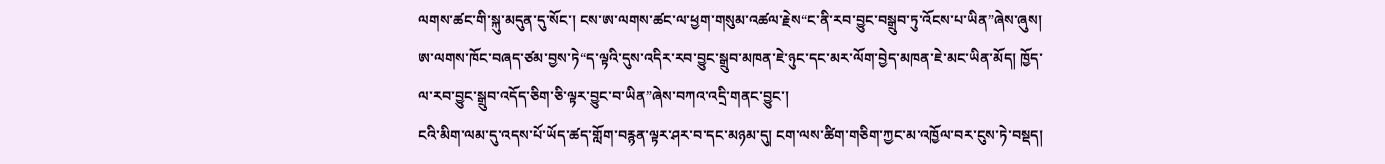ལགས་ཚང་གི་སྐུ་མདུན་དུ་སོང་། ངས་ཨ་ལགས་ཚང་ལ་ཕྱག་གསུམ་འཚལ་རྗེས“ང་ནི་རབ་བྱུང་བསྒྲུབ་ཏུ་འོངས་པ་ཡིན”ཞེས་ཞུས། ཨ་ལགས་ཁོང་བཞད་ཙམ་བྱས་ཏེ“ད་ལྟའི་དུས་འདིར་རབ་བྱུང་སྒྲུབ་མཁན་ཇེ་ཉུང་དང་མར་ལོག་བྱེད་མཁན་ཇེ་མང་ཡིན་མོད། ཁྱོད་ལ་རབ་བྱུང་སྒྲུབ་འདོད་ཅིག་ཅི་ལྟར་བྱུང་བ་ཡིན”ཞེས་བཀའ་འདྲི་གནང་བྱུང་།
ངའི་མིག་ལམ་དུ་འདས་པོ་ཡོད་ཚད་གློག་བརྙན་ལྟར་ཤར་བ་དང་མཉམ་དུ། ངག་ལས་ཚིག་གཅིག་ཀྱང་མ་འཁྱོལ་བར་ངུས་ཏེ་བསྡད།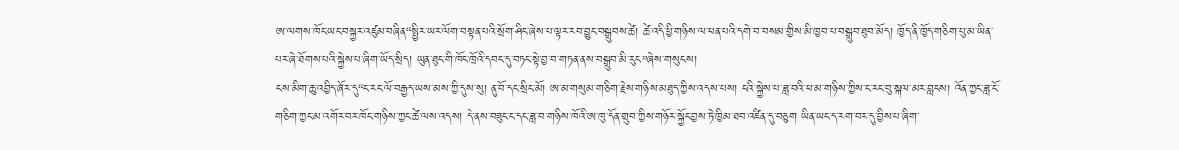ཨ་ལགས་ཁོང་ཡང་བསྐྱར་འཛུམ་བཞིན“སྤྱིར་ཡར་ལོག་བསྟན་པའི་སྲོག་ཤིང་ཞེས་པ་ལྟར་རབ་བྱུང་བསྒྲུབས་ཚེ། ཚེ་འདི་ཕྱི་གཉིས་ལ་ཕན་པའི་དགེ་བ་བསམ་གྱིས་མི་ཁྱབ་པ་བསྒྲུབ་ཐུབ་མོད། ཁྱོད་ནི་ཁྱོད་གཅིག་པུ་མ་ཡིན་པར་ཞེ་ཐོགས་པའི་སྐྱེས་པ་ཞིག་ཡོད་སྲིད། ཡུན་ཐུང་གི་ཁོང་ཁྲོའི་དབང་དུ་བཏང་སྟེ་བྱ་བ་གཏན་ནས་བསྒྲུབ་མི་རུང”ཞེས་གསུངས།
ངས་མིག་ཆུ་འབྱིད་ཞོར་དུ“ང་རང་ལོ་བརྒྱད་ཡས་མས་ཀྱི་དུས་སུ། ནུ་བོ་དང་སྲིང་མོ། ཨ་མ་གསུམ་གཅིག་རྗེས་གཉིས་མཐུད་ཀྱིས་འདས་པས། ངའི་སྐྱེས་པ་ཟླ་བའི་ཕ་མ་གཉིས་ཀྱིས་ང་རང་བུ་སྐལ་མར་བླངས། འོན་ཀྱང་ཟླ་ངོ་གཅིག་ཀྱང་མ་འགོར་བར་ཁོང་གཉིས་ཀྱང་ཚེ་ལས་འདས། དེ་ནས་བཟུང་ང་དང་ཟླ་བ་གཉིས་ཁོའི་ཨ་ཁུ་དོན་གྲུབ་ཀྱིས་གཉོར་སྐྱོང་བྱས་ཏེ་ཁྱིམ་ཐབ་འཛིན་དུ་བཅུག ཡིན་ཡང་ད་རག་བར་དུ་བྱིས་པ་ཞིག་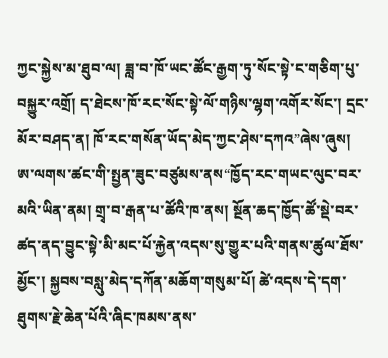ཀྱང་སྐྱེས་མ་ཐུབ་ལ། ཟླ་བ་ཁོ་ཡང་ཚོང་རྒྱག་ཏུ་སོང་སྟེ་ང་གཅིག་པུ་བསྐྱུར་འགྲོ། ད་ཐེངས་ཁོ་རང་སོང་སྟེ་ལོ་གཉིས་ལྷག་འགོར་སོང་། དྲང་མོར་བཤད་ན། ཁོ་རང་གསོན་ཡོད་མེད་ཀྱང་ཤེས་དཀའ”ཞེས་ཞུས།
ཨ་ལགས་ཚང་གི་སྤྱན་ཟུང་བཙུམས་ནས“ཁྱོད་རང་གཡང་ལུང་བར་མའི་ཡིན་ནམ། གྲྭ་བ་རྒན་པ་ཚོའི་ཁ་ནས། སྔོན་ཆད་ཁྱོད་ཚོ་སྡེ་བར་ཚད་ནད་བྱུང་སྟེ་མི་མང་པོ་རྐྱེན་འདས་སུ་གྱུར་པའི་གནས་ཚུལ་ཐོས་མྱོང་། སྐྱབས་བསླུ་མེད་དཀོན་མཆོག་གསུམ་པོ། ཚེ་འདས་དེ་དག་ཐུགས་རྗེ་ཆེན་པོའི་ཞིང་ཁམས་ནས་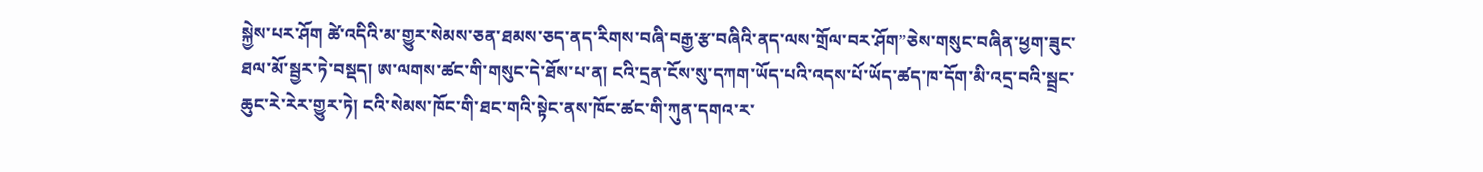སྐྱེས་པར་ཤོག ཚེ་འདིའི་མ་གྱུར་སེམས་ཅན་ཐམས་ཅད་ནད་རིགས་བཞི་བརྒྱ་རྩ་བཞིའི་ནད་ལས་གྲོལ་བར་ཤོག”ཅེས་གསུང་བཞིན་ཕྱག་ཟུང་ཐལ་མོ་སྦྱར་ཏེ་བསྡད། ཨ་ལགས་ཚང་གི་གསུང་དེ་ཐོས་པ་ན། ངའི་དྲན་ངོས་སུ་དཀག་ཡོད་པའི་འདས་པོ་ཡོད་ཚད་ཁ་དོག་མི་འདྲ་བའི་སྦྲང་ཆུང་རེ་རེར་གྱུར་ཏེ། ངའི་སེམས་ཁོང་གི་ཐང་གའི་སྟེང་ནས་ཁོང་ཚང་གི་ཀུན་དགའ་ར་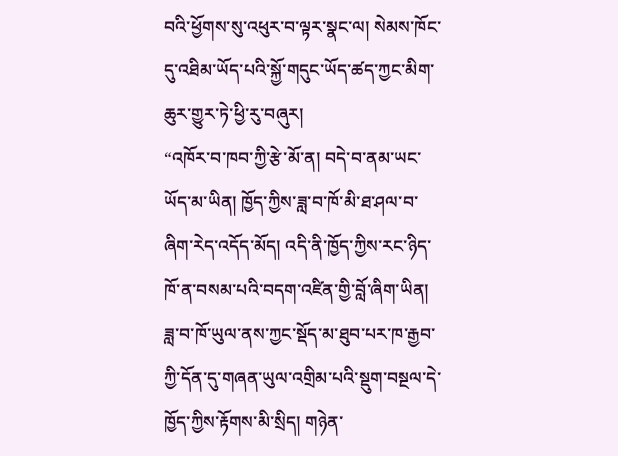བའི་ཕྱོགས་སུ་འཕུར་བ་ལྟར་སྣང་ལ། སེམས་ཁོང་དུ་འཐིམ་ཡོད་པའི་སྐྱོ་གདུང་ཡོད་ཚད་ཀྱང་མིག་ཆུར་གྱུར་ཏེ་ཕྱི་རུ་བཞུར།
“འཁོར་བ་ཁབ་ཀྱི་རྩེ་མོ་ན། བདེ་བ་ནམ་ཡང་ཡོད་མ་ཡིན། ཁྱོད་ཀྱིས་ཟླ་བ་ཁོ་མི་ཐ་ཤལ་བ་ཞིག་རེད་འདོད་མོད། འདི་ནི་ཁྱོད་ཀྱིས་རང་ཉིད་ཁོ་ན་བསམ་པའི་བདག་འཛིན་གྱི་བློ་ཞིག་ཡིན། ཟླ་བ་ཁོ་ཡུལ་ནས་ཀྱང་སྡོད་མ་ཐུབ་པར་ཁ་རྒྱབ་ཀྱི་དོན་དུ་གཞན་ཡུལ་འགྲིམ་པའི་སྡུག་བསྔལ་དེ་ཁྱོད་ཀྱིས་རྟོགས་མི་སྲིད། གཉེན་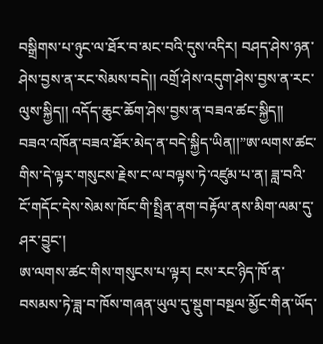བསྒྲིགས་པ་ཉུང་ལ་ཐོར་བ་མང་བའི་དུས་འདིར། བཤད་ཤེས་ཉན་ཤེས་བྱས་ན་རང་སེམས་བདེ།། འགྲོ་ཤེས་འདུག་ཤེས་བྱས་ན་རང་ལུས་སྐྱིད།། འདོད་ཆུང་ཆོག་ཤེས་བྱས་ན་བཟའ་ཚང་སྐྱིད།། བཟའ་འཁོན་བཟའ་ཐོར་མེད་ན་བདེ་སྐྱིད་ཡིན།།”ཨ་ལགས་ཚང་གིས་དེ་ལྟར་གསུངས་རྗེས་ང་ལ་བལྟས་ཏེ་འཛུམ་པ་ན། ཟླ་བའི་ངོ་གདོང་དེས་སེམས་ཁོང་གི་སྤྲིན་ནག་བརྟོལ་ནས་མིག་ལམ་དུ་ཤར་བྱུང་།
ཨ་ལགས་ཚང་གིས་གསུངས་པ་ལྟར། ངས་རང་ཉིད་ཁོ་ན་བསམས་ཏེ་ཟླ་བ་ཁོས་གཞན་ཡུལ་དུ་སྡུག་བསྔལ་མྱོང་གིན་ཡོད་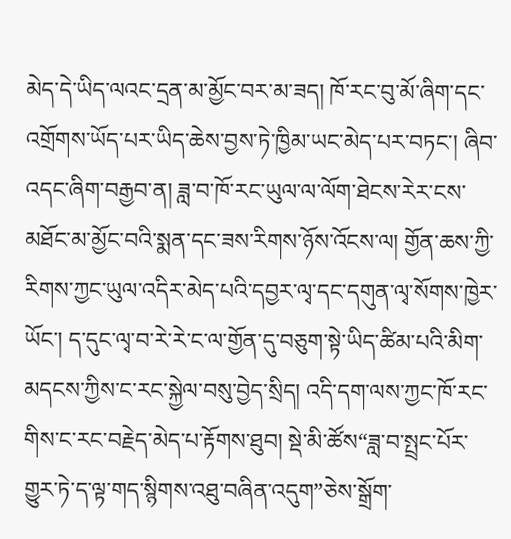མེད་དེ་ཡིད་ལའང་དྲན་མ་མྱོང་བར་མ་ཟད། ཁོ་རང་བུ་མོ་ཞིག་དང་འགྲོགས་ཡོད་པར་ཡིད་ཆེས་བྱས་ཏེ་ཁྱིམ་ཡང་མེད་པར་བཏང་། ཞིབ་འདང་ཞིག་བརྒྱབ་ན། ཟླ་བ་ཁོ་རང་ཡུལ་ལ་ལོག་ཐེངས་རེར་ངས་མཐོང་མ་མྱོང་བའི་སྨན་དང་ཟས་རིགས་ཉོས་འོངས་ལ། གྱོན་ཆས་ཀྱི་རིགས་ཀྱང་ཡུལ་འདིར་མེད་པའི་དབྱར་ལྭ་དང་དགུན་ལྭ་སོགས་ཁྱེར་ཡོང་། ད་དུང་ལྭ་བ་རེ་རེ་ང་ལ་གྱོན་དུ་བཅུག་སྟེ་ཡིད་ཚིམ་པའི་མིག་མདངས་ཀྱིས་ང་རང་སྐྱེལ་བསུ་བྱེད་སྲིད། འདི་དག་ལས་ཀྱང་ཁོ་རང་གིས་ང་རང་བརྗེད་མེད་པ་རྟོགས་ཐུབ། སྡེ་མི་ཚོས“ཟླ་བ་སྤྲང་པོར་གྱུར་ཏེ་ད་ལྟ་གད་སྙིགས་འཐུ་བཞིན་འདུག”ཅེས་སྒྲོག་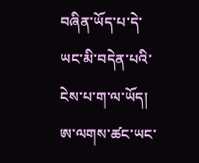བཞིན་ཡོད་པ་དེ་ཡང་མི་བདེན་པའི་ངེས་པ་ག་ལ་ཡོད།
ཨ་ལགས་ཚང་ཡང་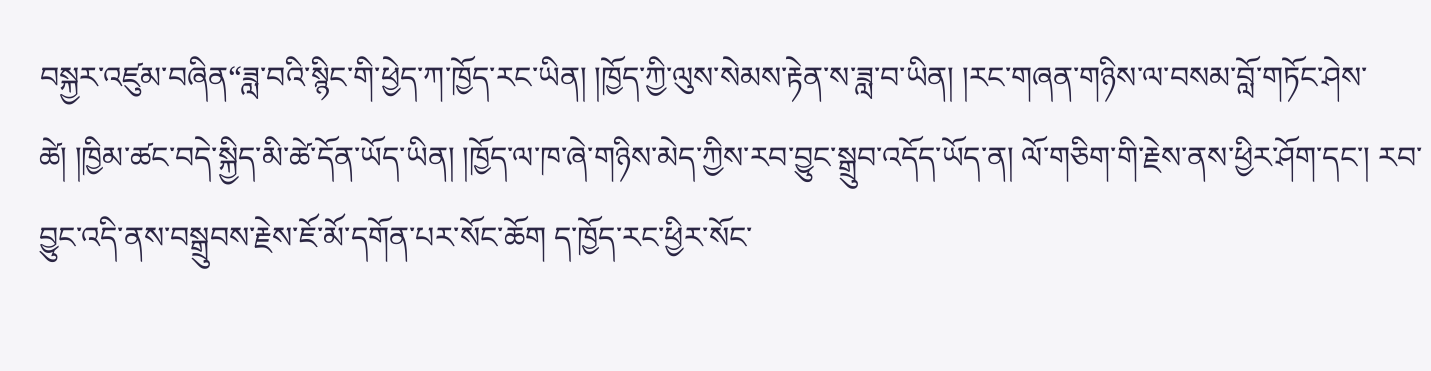བསྐྱར་འཛུམ་བཞིན“ཟླ་བའི་སྙིང་གི་ཕྱེད་ཀ་ཁྱོད་རང་ཡིན། །ཁྱོད་ཀྱི་ལུས་སེམས་རྟེན་ས་ཟླ་བ་ཡིན། །རང་གཞན་གཉིས་ལ་བསམ་བློ་གཏོང་ཤེས་ཚེ། །ཁྱིམ་ཚང་བདེ་སྐྱིད་མི་ཚེ་དོན་ཡོད་ཡིན། །ཁྱོད་ལ་ཁ་ཞེ་གཉིས་མེད་ཀྱིས་རབ་བྱུང་སྒྲུབ་འདོད་ཡོད་ན། ལོ་གཅིག་གི་རྗེས་ནས་ཕྱིར་ཤོག་དང་། རབ་བྱུང་འདི་ནས་བསྒྲུབས་རྗེས་ཇོ་མོ་དགོན་པར་སོང་ཆོག ད་ཁྱོད་རང་ཕྱིར་སོང་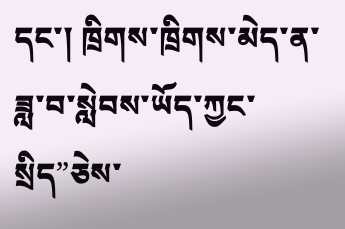དང་། ཁྲིགས་ཁྲིགས་མེད་ན་ཟླ་བ་སླེབས་ཡོད་ཀྱང་སྲིད”ཅེས་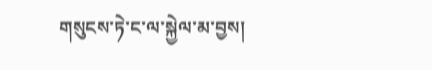གསུངས་ཏེ་ང་ལ་སྐྱེལ་མ་བྱས།